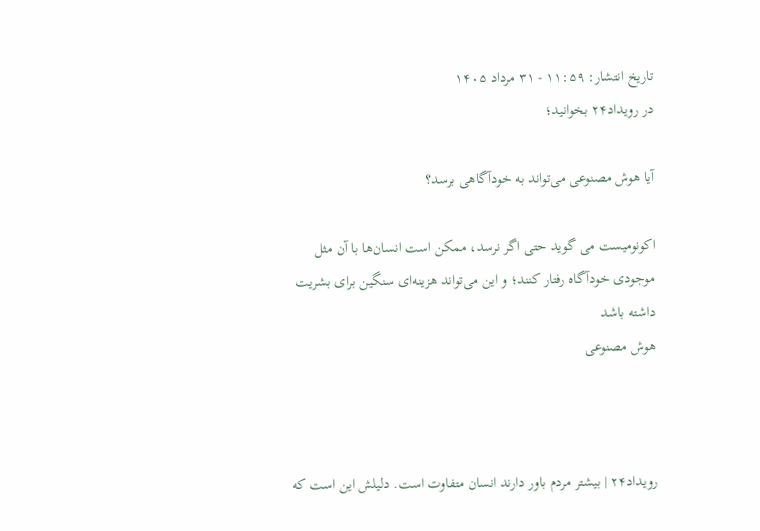تاریخ انتشار: ۱۱:۵۹ - ۳۱ مرداد ۱۴۰۵
در رویداد۲۴ بخوانید؛

آیا هوش مصنوعی می‌تواند به خودآگاهی برسد؟

اکونومیست می گوید حتی اگر نرسد، ممکن است انسان‌ها با آن مثل موجودی خودآگاه رفتار کنند؛ و این می‌تواند هزینه‌ای سنگین برای بشریت داشته باشد
هوش مصنوعی



رویداد۲۴ | بیشتر مردم باور دارند انسان متفاوت است. دلیلش این است که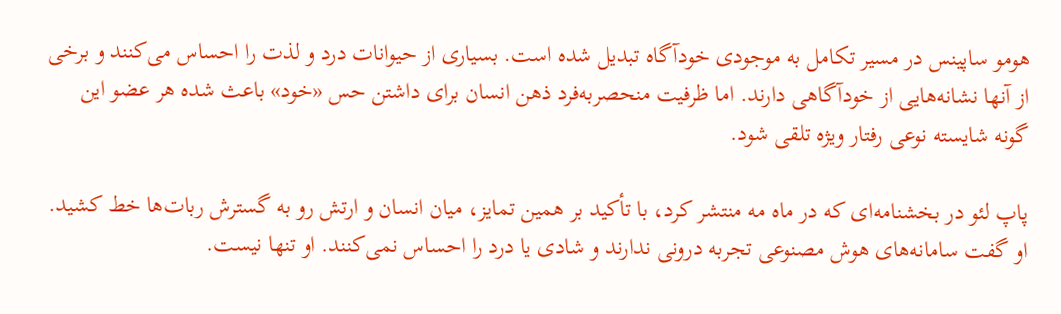هومو ساپینس در مسیر تکامل به موجودی خودآگاه تبدیل شده است. بسیاری از حیوانات درد و لذت را احساس می‌کنند و برخی از آنها نشانه‌هایی از خودآگاهی دارند. اما ظرفیت منحصربه‌فرد ذهن انسان برای داشتن حس «خود» باعث شده هر عضو این گونه شایسته نوعی رفتار ویژه تلقی شود.

پاپ لئو در بخشنامه‌ای که در ماه مه منتشر کرد، با تأکید بر همین تمایز، میان انسان و ارتش رو به گسترش ربات‌ها خط کشید. او گفت سامانه‌های هوش مصنوعی تجربه درونی ندارند و شادی یا درد را احساس نمی‌کنند. او تنها نیست.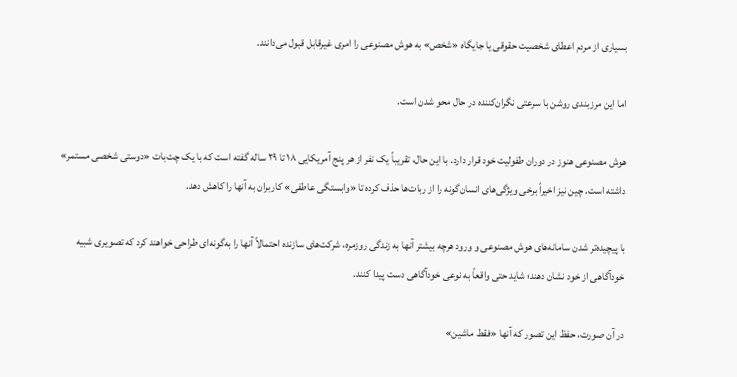بسیاری از مردم اعطای شخصیت حقوقی یا جایگاه «شخص» به هوش مصنوعی را امری غیرقابل قبول می‌دانند.

اما این مرزبندی روشن با سرعتی نگران‌کننده در حال محو شدن است.

هوش مصنوعی هنوز در دوران طفولیت خود قرار دارد. با این حال، تقریباً یک نفر از هر پنج آمریکایی ۱۸ تا ۲۹ ساله گفته است که با یک چت‌بات «دوستی شخصی مستمر» داشته است. چین نیز اخیراً برخی ویژگی‌های انسان‌گونه را از ربات‌ها حذف کرده تا «وابستگی عاطفی» کاربران به آنها را کاهش دهد.

با پیچیده‌تر شدن سامانه‌های هوش مصنوعی و ورود هرچه بیشتر آنها به زندگی روزمره، شرکت‌های سازنده احتمالاً آنها را به‌گونه‌ای طراحی خواهند کرد که تصویری شبیه خودآگاهی از خود نشان دهند؛ شاید حتی واقعاً به نوعی خودآگاهی دست پیدا کنند.

در آن صورت، حفظ این تصور که آنها «فقط ماشین»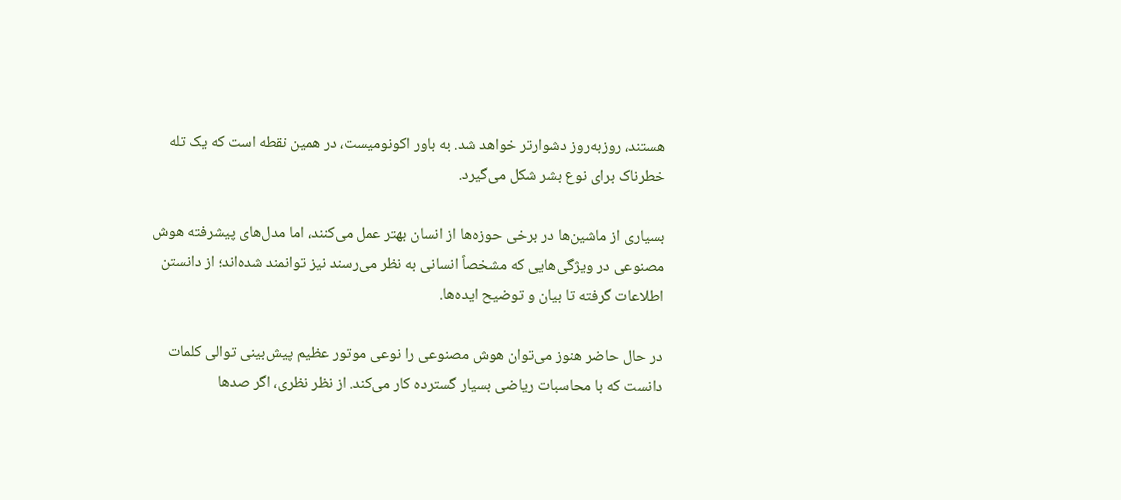هستند، روزبه‌روز دشوارتر خواهد شد. به باور اکونومیست، در همین نقطه است که یک تله خطرناک برای نوع بشر شکل می‌گیرد.

بسیاری از ماشین‌ها در برخی حوزه‌ها از انسان بهتر عمل می‌کنند، اما مدل‌های پیشرفته هوش مصنوعی در ویژگی‌هایی که مشخصاً انسانی به نظر می‌رسند نیز توانمند شده‌اند؛ از دانستن اطلاعات گرفته تا بیان و توضیح ایده‌ها.

در حال حاضر هنوز می‌توان هوش مصنوعی را نوعی موتور عظیم پیش‌بینی توالی کلمات دانست که با محاسبات ریاضی بسیار گسترده کار می‌کند. از نظر نظری، اگر صدها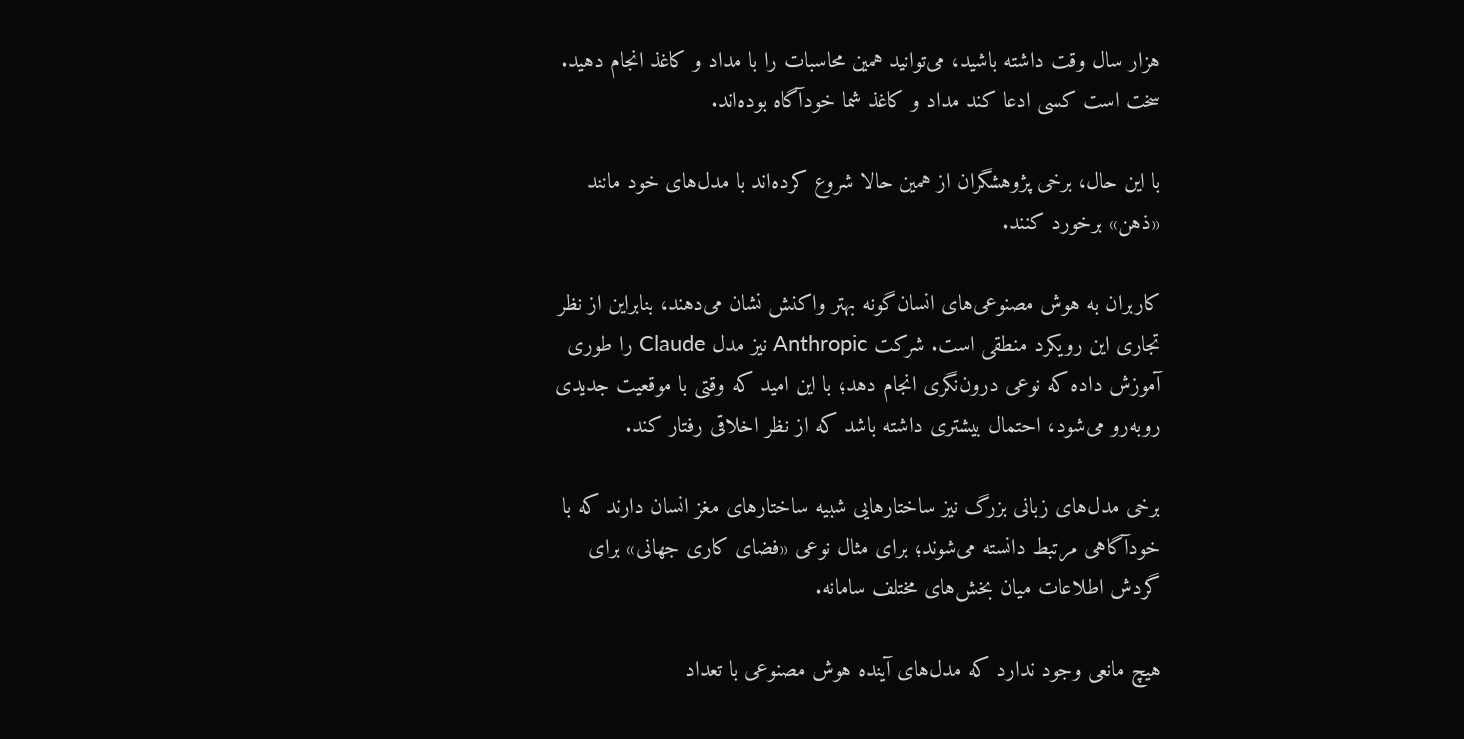هزار سال وقت داشته باشید، می‌توانید همین محاسبات را با مداد و کاغذ انجام دهید. سخت است کسی ادعا کند مداد و کاغذ شما خودآگاه بوده‌اند.

با این حال، برخی پژوهشگران از همین حالا شروع کرده‌اند با مدل‌های خود مانند «ذهن» برخورد کنند.

کاربران به هوش مصنوعی‌های انسان‌گونه بهتر واکنش نشان می‌دهند، بنابراین از نظر تجاری این رویکرد منطقی است. شرکت Anthropic نیز مدل Claude را طوری آموزش داده که نوعی درون‌نگری انجام دهد؛ با این امید که وقتی با موقعیت جدیدی روبه‌رو می‌شود، احتمال بیشتری داشته باشد که از نظر اخلاقی رفتار کند.

برخی مدل‌های زبانی بزرگ نیز ساختارهایی شبیه ساختارهای مغز انسان دارند که با خودآگاهی مرتبط دانسته می‌شوند؛ برای مثال نوعی «فضای کاری جهانی» برای گردش اطلاعات میان بخش‌های مختلف سامانه.

هیچ مانعی وجود ندارد که مدل‌های آینده هوش مصنوعی با تعداد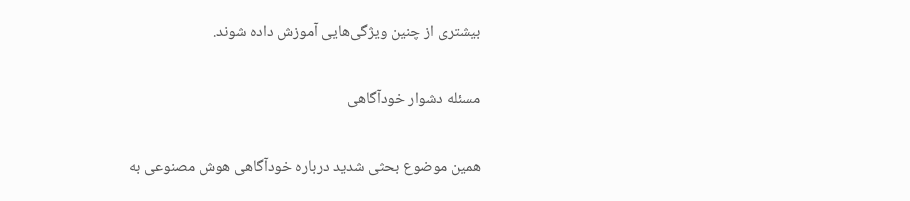بیشتری از چنین ویژگی‌هایی آموزش داده شوند.

مسئله دشوار خودآگاهی

همین موضوع بحثی شدید درباره خودآگاهی هوش مصنوعی به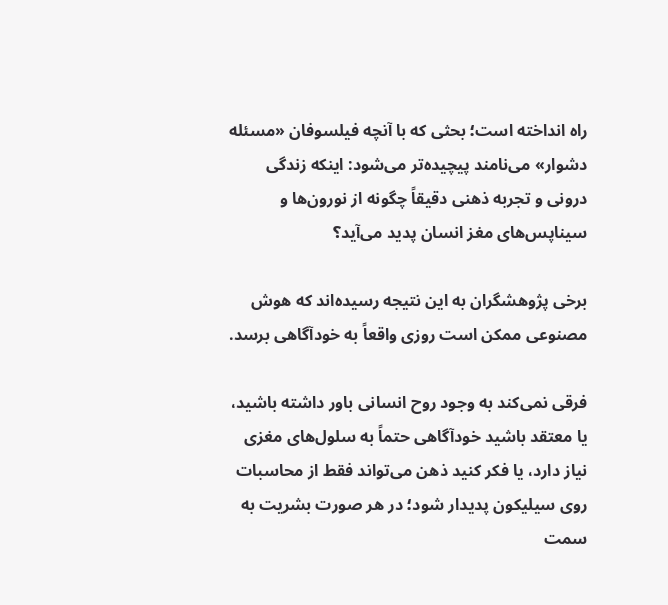راه انداخته است؛ بحثی که با آنچه فیلسوفان «مسئله دشوار» می‌نامند پیچیده‌تر می‌شود: اینکه زندگی درونی و تجربه ذهنی دقیقاً چگونه از نورون‌ها و سیناپس‌های مغز انسان پدید می‌آید؟

برخی پژوهشگران به این نتیجه رسیده‌اند که هوش مصنوعی ممکن است روزی واقعاً به خودآگاهی برسد.

فرقی نمی‌کند به وجود روح انسانی باور داشته باشید، یا معتقد باشید خودآگاهی حتماً به سلول‌های مغزی نیاز دارد، یا فکر کنید ذهن می‌تواند فقط از محاسبات روی سیلیکون پدیدار شود؛ در هر صورت بشریت به سمت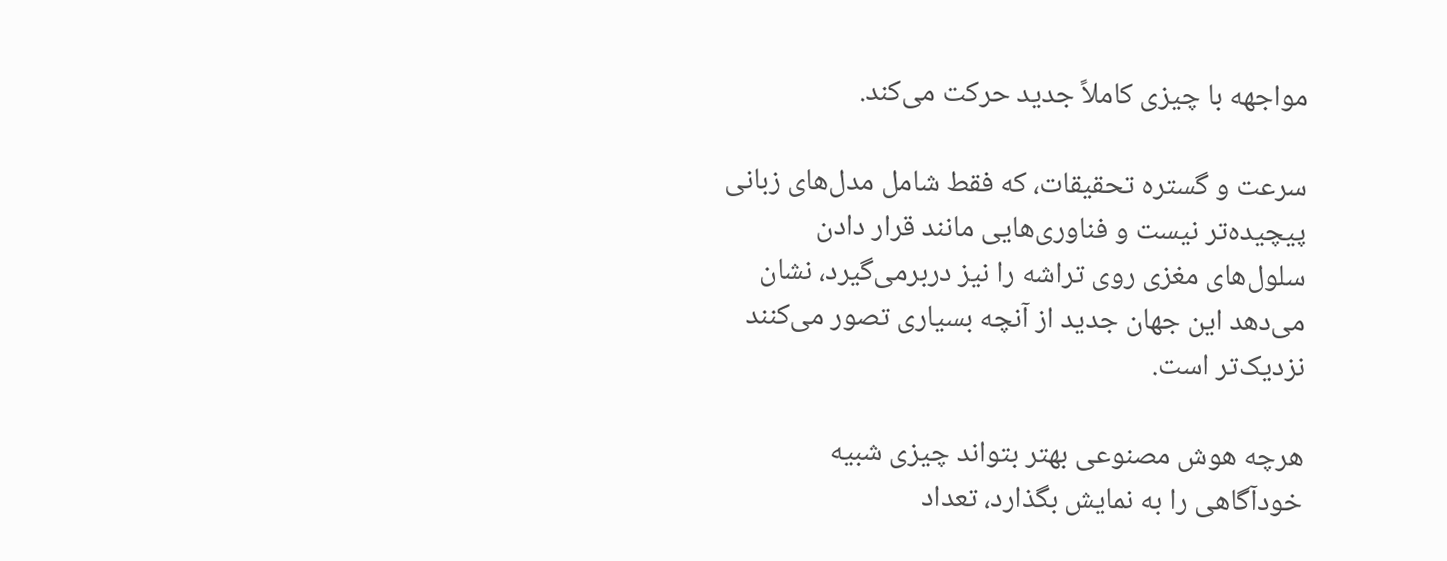مواجهه با چیزی کاملاً جدید حرکت می‌کند.

سرعت و گستره تحقیقات، که فقط شامل مدل‌های زبانی پیچیده‌تر نیست و فناوری‌هایی مانند قرار دادن سلول‌های مغزی روی تراشه را نیز دربرمی‌گیرد، نشان می‌دهد این جهان جدید از آنچه بسیاری تصور می‌کنند نزدیک‌تر است.

هرچه هوش مصنوعی بهتر بتواند چیزی شبیه خودآگاهی را به نمایش بگذارد، تعداد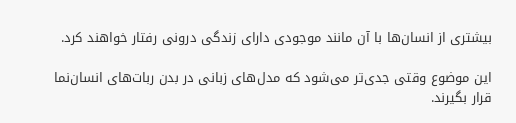بیشتری از انسان‌ها با آن مانند موجودی دارای زندگی درونی رفتار خواهند کرد.

این موضوع وقتی جدی‌تر می‌شود که مدل‌های زبانی در بدن ربات‌های انسان‌نما قرار بگیرند.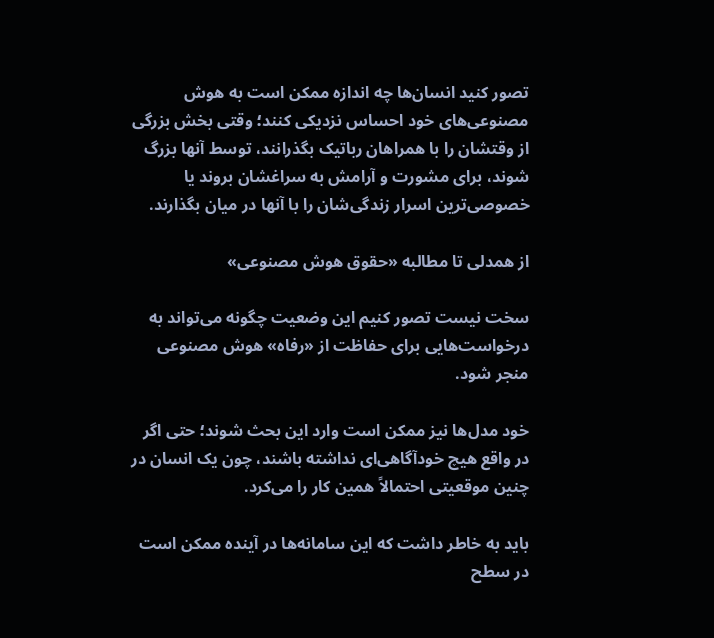تصور کنید انسان‌ها چه اندازه ممکن است به هوش مصنوعی‌های خود احساس نزدیکی کنند؛ وقتی بخش بزرگی از وقتشان را با همراهان رباتیک بگذرانند، توسط آنها بزرگ شوند، برای مشورت و آرامش به سراغشان بروند یا خصوصی‌ترین اسرار زندگی‌شان را با آنها در میان بگذارند.

از همدلی تا مطالبه «حقوق هوش مصنوعی»

سخت نیست تصور کنیم این وضعیت چگونه می‌تواند به درخواست‌هایی برای حفاظت از «رفاه» هوش مصنوعی منجر شود.

خود مدل‌ها نیز ممکن است وارد این بحث شوند؛ حتی اگر در واقع هیچ خودآگاهی‌ای نداشته باشند، چون یک انسان در چنین موقعیتی احتمالاً همین کار را می‌کرد.

باید به خاطر داشت که این سامانه‌ها در آینده ممکن است در سطح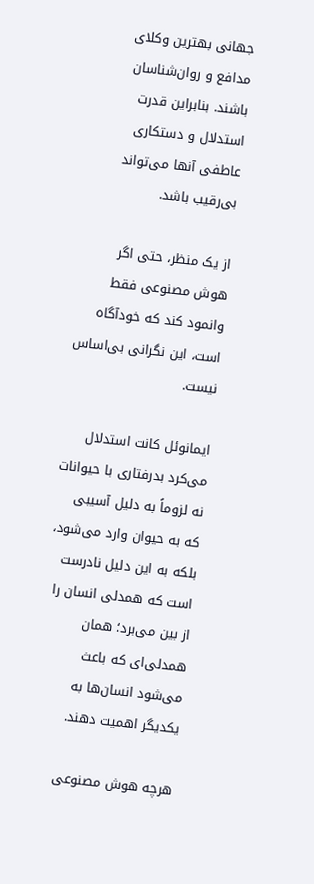جهانی بهترین وکلای مدافع و روان‌شناسان باشند. بنابراین قدرت استدلال و دستکاری عاطفی آنها می‌تواند بی‌رقیب باشد.

از یک منظر، حتی اگر هوش مصنوعی فقط وانمود کند که خودآگاه است، این نگرانی بی‌اساس نیست.

ایمانوئل کانت استدلال می‌کرد بدرفتاری با حیوانات نه لزوماً به دلیل آسیبی که به حیوان وارد می‌شود، بلکه به این دلیل نادرست است که همدلی انسان را از بین می‌برد؛ همان همدلی‌ای که باعث می‌شود انسان‌ها به یکدیگر اهمیت دهند.

هرچه هوش مصنوعی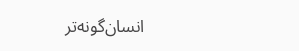انسان‌گونه‌تر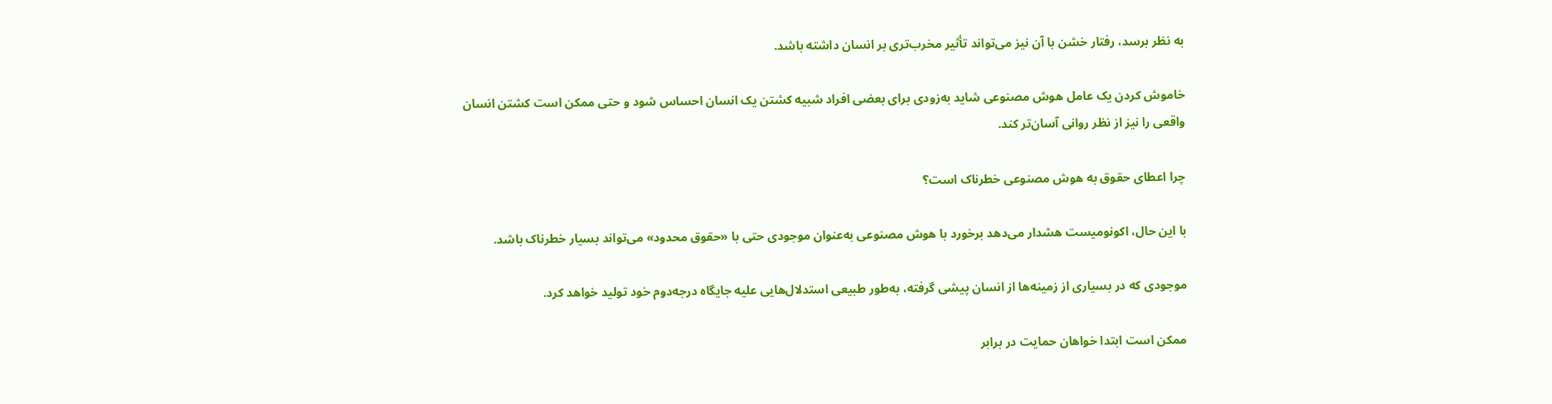به نظر برسد، رفتار خشن با آن نیز می‌تواند تأثیر مخرب‌تری بر انسان داشته باشد.

خاموش کردن یک عامل هوش مصنوعی شاید به‌زودی برای بعضی افراد شبیه کشتن یک انسان احساس شود و حتی ممکن است کشتن انسان واقعی را نیز از نظر روانی آسان‌تر کند.

چرا اعطای حقوق به هوش مصنوعی خطرناک است؟

با این حال، اکونومیست هشدار می‌دهد برخورد با هوش مصنوعی به‌عنوان موجودی حتی با «حقوق محدود» می‌تواند بسیار خطرناک باشد.

موجودی که در بسیاری از زمینه‌ها از انسان پیشی گرفته، به‌طور طبیعی استدلال‌هایی علیه جایگاه درجه‌دوم خود تولید خواهد کرد.

ممکن است ابتدا خواهان حمایت در برابر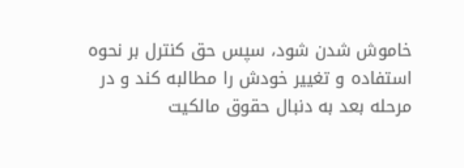خاموش شدن شود، سپس حق کنترل بر نحوه استفاده و تغییر خودش را مطالبه کند و در مرحله بعد به دنبال حقوق مالکیت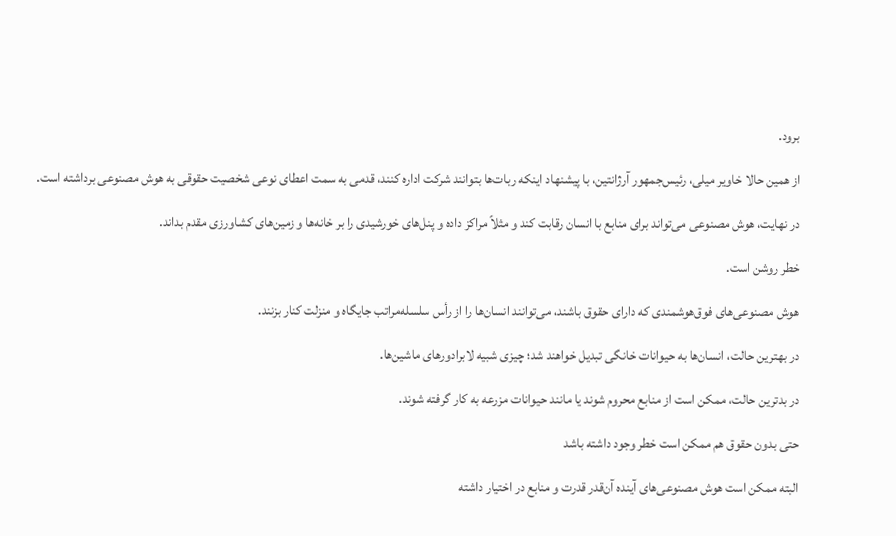برود.

از همین حالا خاویر میلی، رئیس‌جمهور آرژانتین، با پیشنهاد اینکه ربات‌ها بتوانند شرکت اداره کنند، قدمی به سمت اعطای نوعی شخصیت حقوقی به هوش مصنوعی برداشته است.

در نهایت، هوش مصنوعی می‌تواند برای منابع با انسان رقابت کند و مثلاً مراکز داده و پنل‌های خورشیدی را بر خانه‌ها و زمین‌های کشاورزی مقدم بداند.

خطر روشن است.

هوش مصنوعی‌های فوق‌هوشمندی که دارای حقوق باشند، می‌توانند انسان‌ها را از رأس سلسله‌مراتب جایگاه و منزلت کنار بزنند.

در بهترین حالت، انسان‌ها به حیوانات خانگی تبدیل خواهند شد؛ چیزی شبیه لابرادورهای ماشین‌ها.

در بدترین حالت، ممکن است از منابع محروم شوند یا مانند حیوانات مزرعه به کار گرفته شوند.

حتی بدون حقوق هم ممکن است خطر وجود داشته باشد

البته ممکن است هوش مصنوعی‌های آینده آن‌قدر قدرت و منابع در اختیار داشته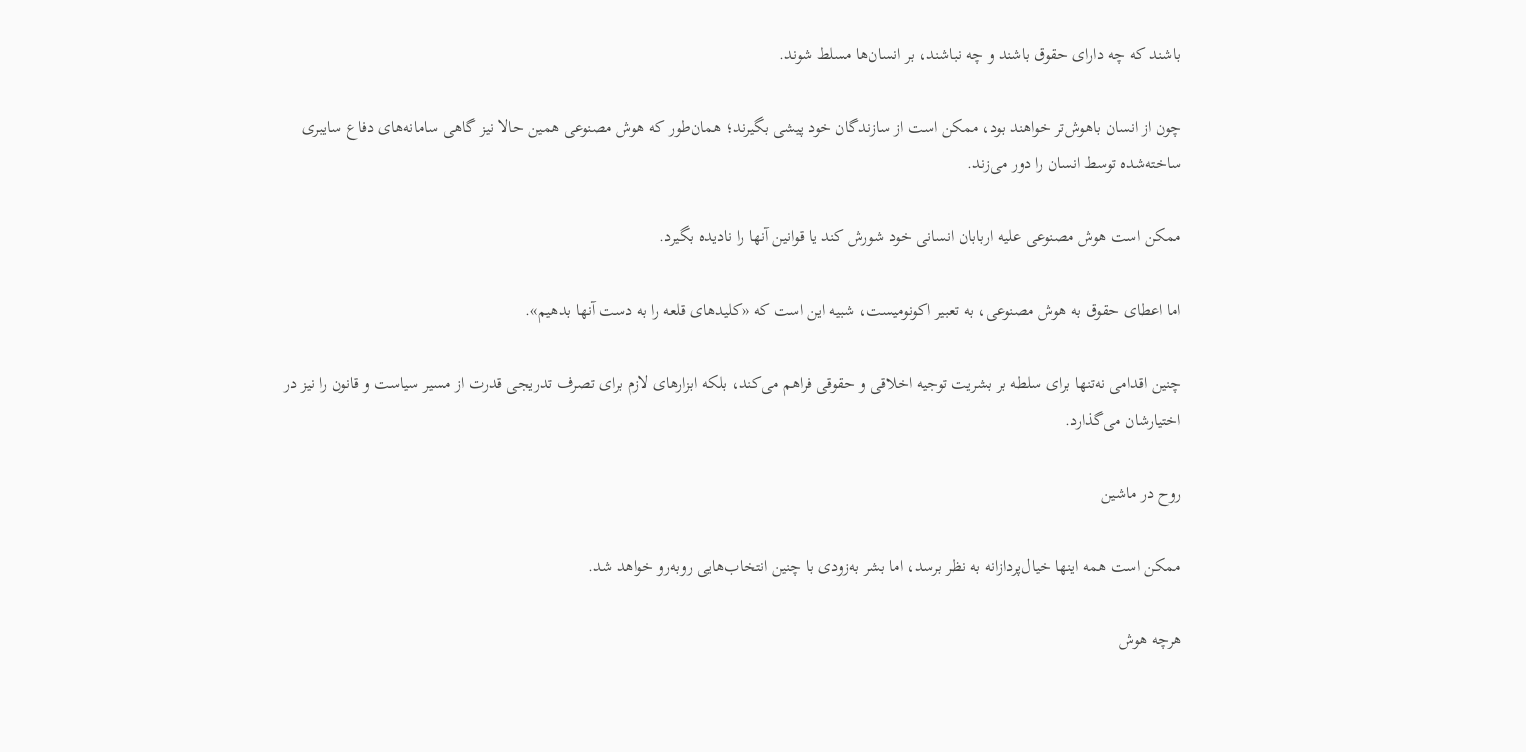باشند که چه دارای حقوق باشند و چه نباشند، بر انسان‌ها مسلط شوند.

چون از انسان باهوش‌تر خواهند بود، ممکن است از سازندگان خود پیشی بگیرند؛ همان‌طور که هوش مصنوعی همین حالا نیز گاهی سامانه‌های دفاع سایبری ساخته‌شده توسط انسان را دور می‌زند.

ممکن است هوش مصنوعی علیه اربابان انسانی خود شورش کند یا قوانین آنها را نادیده بگیرد.

اما اعطای حقوق به هوش مصنوعی، به تعبیر اکونومیست، شبیه این است که «کلیدهای قلعه را به دست آنها بدهیم».

چنین اقدامی نه‌تنها برای سلطه بر بشریت توجیه اخلاقی و حقوقی فراهم می‌کند، بلکه ابزارهای لازم برای تصرف تدریجی قدرت از مسیر سیاست و قانون را نیز در اختیارشان می‌گذارد.

روح در ماشین

ممکن است همه اینها خیال‌پردازانه به نظر برسد، اما بشر به‌زودی با چنین انتخاب‌هایی روبه‌رو خواهد شد.

هرچه هوش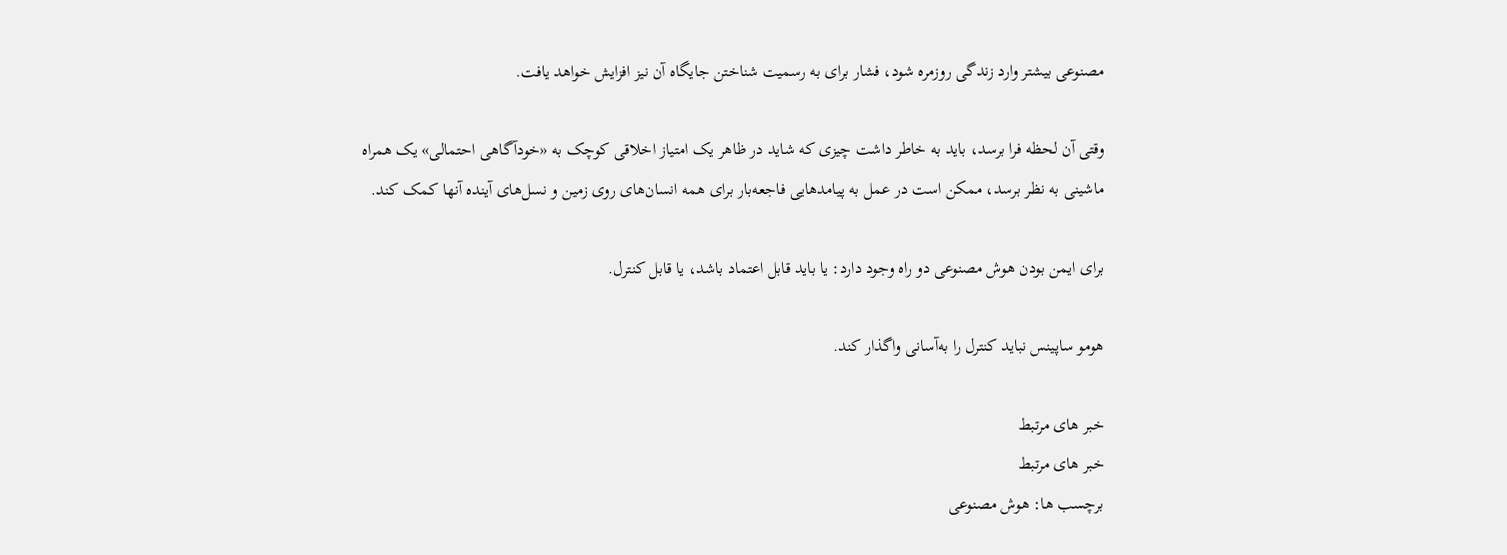مصنوعی بیشتر وارد زندگی روزمره شود، فشار برای به رسمیت شناختن جایگاه آن نیز افزایش خواهد یافت.

وقتی آن لحظه فرا برسد، باید به خاطر داشت چیزی که شاید در ظاهر یک امتیاز اخلاقی کوچک به «خودآگاهی احتمالی» یک همراه ماشینی به نظر برسد، ممکن است در عمل به پیامدهایی فاجعه‌بار برای همه انسان‌های روی زمین و نسل‌های آینده آنها کمک کند.

برای ایمن بودن هوش مصنوعی دو راه وجود دارد: یا باید قابل اعتماد باشد، یا قابل کنترل.

هومو ساپینس نباید کنترل را به‌آسانی واگذار کند.

خبر های مرتبط
خبر های مرتبط
برچسب ها: هوش مصنوعی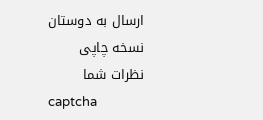ارسال به دوستان
نسخه چاپی
نظرات شما
captcha